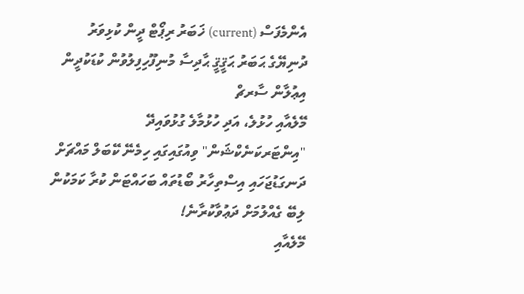އެންމެފަސް (current) ޚަބަރު ރިޕޯޓް ދީން ކުޅިވަރު ދުނިޔޭގެ ޙަބަރު ޙަޤީޤީ ޙާދިސާ މުނިފޫހިފިލުވުން ކުޑަކުދީން އިޢުލާން ސާރޗް
މޭލެއާއި ހުޅުލެ، އަދި ހުޅުމާލެ ގުޅުވައިދޭ "އިންޓަރކަނެކްޝަން" ވިއުގައިގައި ހިމެނޭ ކޭބަލް މައްޗަށް ދަނގަޑުޖަހައި އިސްތިހާރު ބޯޑުތައް ބަހައްޓަން ކުރާ ކަމަކުން ލިބޭ ގެއްލުމަށް ދަޢުވާކުރާނެ!
މޭލެއާއި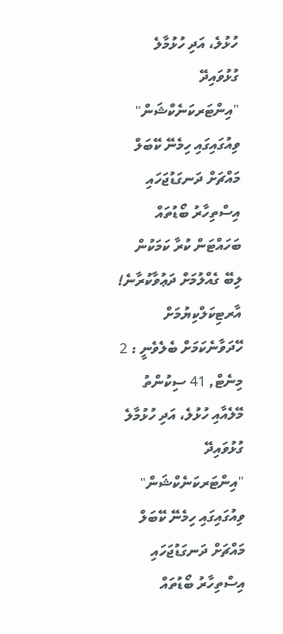ހުޅުލެ، އަދި ހުޅުމާލެ ގުޅުވައިދޭ "އިންޓަރކަނެކްޝަން" ވިއުގައިގައި ހިމެނޭ ކޭބަލް މައްޗަށް ދަނގަޑުޖަހައި އިސްތިހާރު ބޯޑުތައް ބަހައްޓަން ކުރާ ކަމަކުން ލިބޭ ގެއްލުމަށް ދަޢުވާކުރާނެ!
އާރޓިކަލްކިޔުމަށް ހޭދަވާނެކަމަށް ބެލެވެނީ : 2 މިނެޓް, 41 ސިކުންތު
މޭލެއާއި ހުޅުލެ، އަދި ހުޅުމާލެ ގުޅުވައިދޭ "އިންޓަރކަނެކްޝަން" ވިއުގައިގައި ހިމެނޭ ކޭބަލް މައްޗަށް ދަނގަޑުޖަހައި އިސްތިހާރު ބޯޑުތައް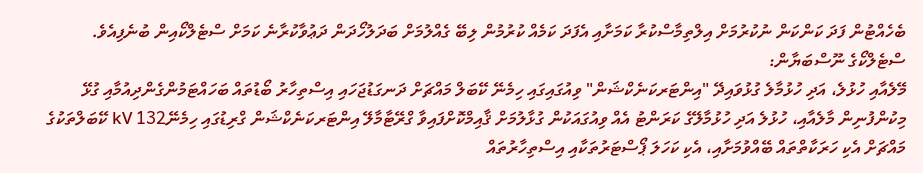ބެހެއްޓުން ފަދަ ކަންކަން ނުކުރުމަށް އިލްތިމާސްކުރާ ކަމަށާއި އެފަދަ ކަމެއް ކުރުމުން ލިބޭ ގެއްލުމަށް ބަދަލުހޯދަން ދަޢުވާކުރާނެ ކަމަށް ސްޓެލްކޯއިން ބުނެފިއެވެ.
ސްޓެލްކޯގެ ނޫސްބަޔާން:
މޭލެއާއި ހުޅުލެ، އަދި ހުޅުމާލެ ގުޅުވައިދޭ "އިންޓަރކަނެކްޝަން" ވިއުގައިގައި ހިމެނޭ ކޭބަލް މައްޗަށް ދަނގަޑުޖަހައި އިސްތިހާރު ބޯޑުތައް ބަހައްޓަމުންގެންދިއުމާއި ގުޅޭ
މިކުންފުނިން މާލެއާއި، ހުޅުލެ އަދި ހުޅުމާލޭގެ ކަރަންޓު އެއް ވިއުގައަކުން ގުޅާލުމަށް ޤާއިމްކޮށްފައިވާ ގްރޭޓާމާލޭ އިންޓަރކަނެކްޝަން ގްރިޑުގައި ހިމެނޭkV 132 ކޭބަލްތަކުގެ މައްޗަށް އެކި ހަރަކާތްތައް ބޭއްވުމަށާއި، އެކި ކަހަލަ ޕޯސްޓަރުތަކާއި އިސްތިހާރުތައް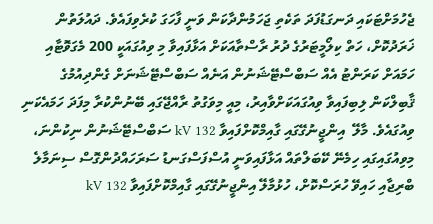ޖެހުމަށްޓަކައި ދަނގަޑުފަދަ ތަކެތި ޖަހަމުންދާކަން ވަނީ ފާހަގަ ކުރެވިފައެވެ. ދައުލަތުން ޚަރަދުކޮށް، ހަތް ކިލޯމީޓަރުގެ ދުރު ރާސްތާއަކަށް އަޅާފައިވާ މި ވިއުގައަކީ 200 މެގަވޮޓާއި ހަމައަށް ކަރަންޓު އެއް ސަބްސްޓޭޝަނުން އަނެއް ސަބްސްޓޭޝަނަށް ގެންދިއުމުގެ ޤާބިލްކަން ލިބިފައިވާ ވިއުގައަކަށްވާއިރު، މިއީ މިވަގުތު ރާއްޖޭގައި ބޭނުންކުރާ މިފަދަ ހަމައެކަނި ވިއުގައެވެ. މާލޭ  އިންޖީނުގޭގައި ގާއިމްކޮށްފައިވާ kV 132 ސަބްސްޓޭޝަނުން ނިކުންނަ، މިވިއުގައިގައި ހިމެނޭ ކޭބަލްތައް އަޅާފައިވަނީ އުސްފަސްގަނޑު ސަރަހައްދުންގޮސް ސިނަމާލެ ބްރިޖާއި ހައިވޭ ހުރަސްކޮށް، ހުޅުމާލޭ އިންޖީނުގޭގައި ގާއިމްކޮށްފައިވާ kV 132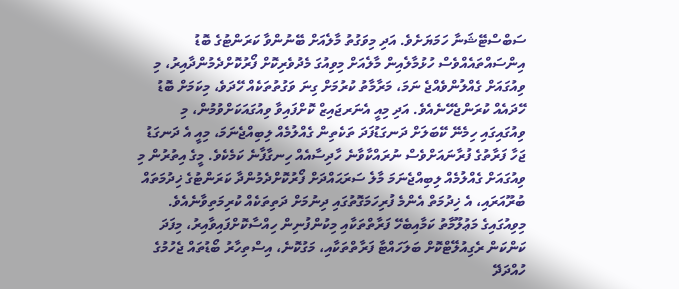ސަބްސްޓޭޝަނާ ހަމަޔަށެވެ. އަދި މިވަގުތު މާލެއަށް ބޭނުންވާ ކަރަންޓުގެ ބޮޑު އިންސައްތައެއްވެސް ހުޅުމާލެއިން މާލެއަށް މިވިއުގަ މެދުވެރިކޮށް ފޯރުކޮށްދެމުންދާއިރު، މި ވިއުގައަށް ގެއްލުންވެއްޖެ ނަމަ، މަރާމާތު ކުރުމަށް ގިނަ ވަގުތުތަކެއް ހޭދަވެ، މިކަމަށް ބޮޑު ހޭދައެއް ކުރަންޖެހޭނެއެވެ. އަދި މިއީ އެނަރޖައިޒް ކޮށްފައިވާ ވިއުގައަކަށްވުމުން، މި ވިއުގައިގައި ހިމެނޭ ކޭބަލަށް ދަނގަޑުފަދަ ތަކެތިން ގެއްލުމެއް ލިބިއްޖެނަމަ، މިއީ އެ ދަނގަޑު ޖަހާ ފަރާތުގެ ފުރާނައަށްވެސް ނުރައްކާވާނެ ހާދިސާއެއް ހިނގާފާނެ ކަމެކެވެ. މީގެ އިތުރުން މި ވިއުގައަށް ގެއްލުމެއް ލިބިއްޖެނަމަ މާލެ ސަރަޙައްދަށް ފޯރުކޮށްދެމުންދާ ކަރަންޓުގެ ޚިދުމަތައް ބުރޫއަރައި، އެ ޚިދުމަތް އެންމެ ފުރިހަމަގޮތުގައި ދިނުމަށް ދަތިތަކެއް ކުރިމަތިވާނެއެވެ.
މިވިއުގައިގެ މަޢުލޫމާތު ކަމާއިބެހޭ ފަރާތްތަކާއި މިކުންފުނިން ހިއްސާކޮށްފައިވާއިރު، މިފަދަ ކަންކަން ރެގިއުލޭޓްކޮށް ބަލަހައްޓާ ފަރާތްތަކާއި، މަގުކޮނެ، އިސްތިހާރު ބޯޑުތައް ޖެހުމުގެ ހުއްދަދޭ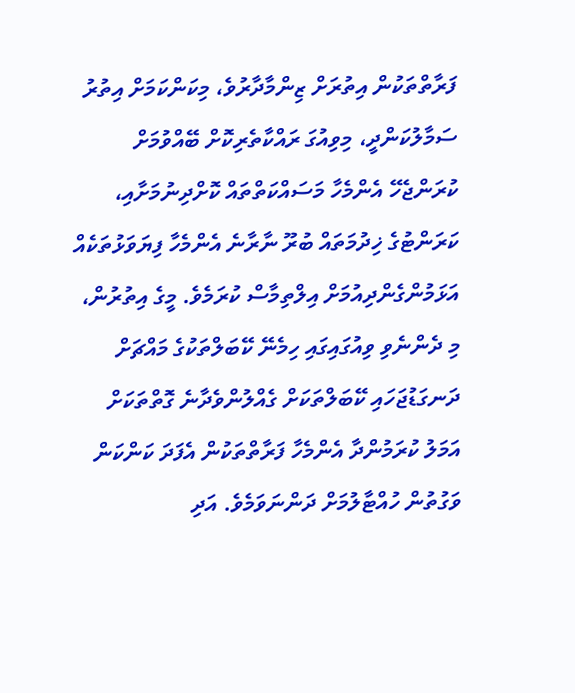ފަރާތްތަކުން އިތުރަށް ޒިންމާދާރުވެ، މިކަންކަމަށް އިތުރު ސަމާލުކަންދީ، މިވިއުގަ ރައްކާތެރިކޮށް ބޭއްވުމަށް ކުރަންޖެހޭ އެންމެހާ މަސައްކަތްތައް ކޮށްދިނުމަށާއި، ކަރަންޓުގެ ޚިދުމަތައް ބުރޫ ނާރާނެ އެންމެހާ ފިޔަވަޅުތަކެއް އަޅަމުންގެންދިއުމަށް އިލްތިމާސް ކުރަމެވެ. މީގެ އިތުރުން، މި ދެންނެވި ވިއުގައިގައި ހިމެނޭ ކޭބަލްތަކުގެ މައްޗަށް ދަނގަޑުޖަހައި ކޭބަލްތަކަށް ގެއްލުންވެދާނެ ގޮތްތަކަށް އަމަލު ކުރަމުންދާ އެންމެހާ ފަރާތްތަކުން އެފަދަ ކަންކަން ވަގުތުން ހުއްޓާލުމަށް ދަންނަވަމެވެ. އަދި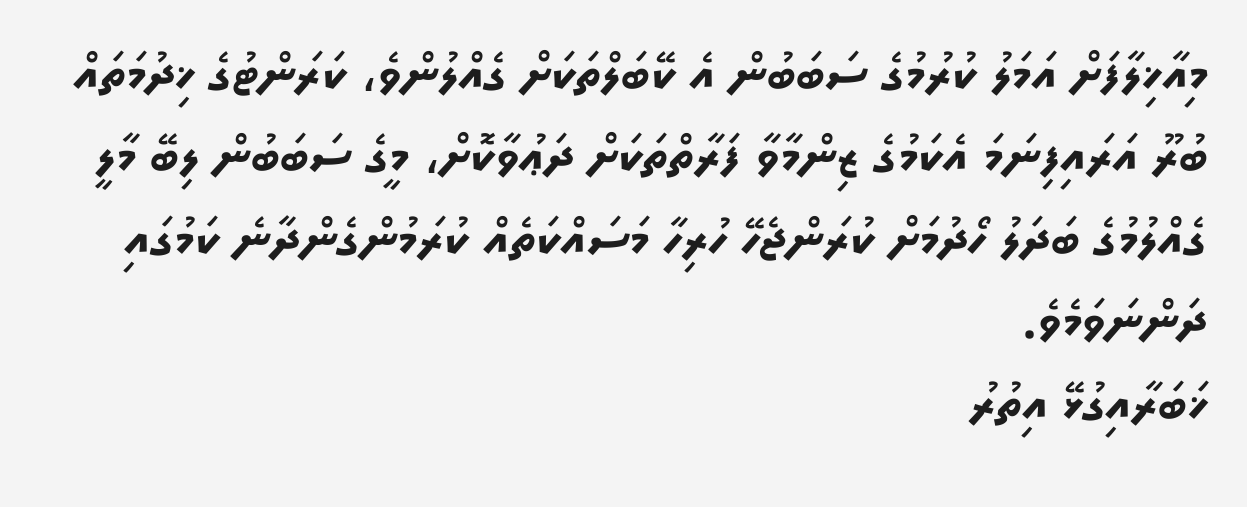މިއާޚިލާފަށް އަމަލު ކުރުމުގެ ސަބަބުން އެ ކޭބަލްތަކަށް ގެއްލުންވެ، ކަރަންޓުގެ ޚިދުމަތައް ބުރޫ އަރައިފިނަމަ އެކަމުގެ ޒިންމާވާ ފަރާތްތަކަށް ދަޢުވާކޮށް، މީގެ ސަބަބުން ލިބޭ މާލީ ގެއްލުމުގެ ބަދަލު ހޯދުމަށް ކުރަންޖެހޭ ހުރިހާ މަސައްކަތެއް ކުރަމުންގެންދާނެ ކަމުގައި ދަންނަވަމެވެ.
ޚަބަރާއިގުޅޭ އިތުރު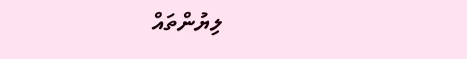ލިޔުންތައް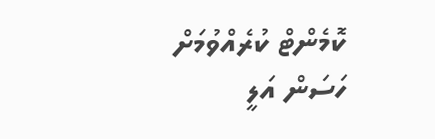ކޮމެންޓް ކުރެއްވުމަށް
ހަސަން އަލީ